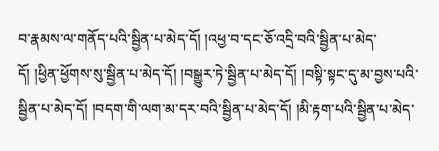བ་རྣམས་ལ་གནོད་པའི་སྦྱིན་པ་མེད་དོ། །འཕྱ་བ་དང་ཅོ་འདྲི་བའི་སྦྱིན་པ་མེད་དོ། །ཕྱིན་ཕྱོགས་སུ་སྦྱིན་པ་མེད་དོ། །བསྒྱུར་ཏེ་སྦྱིན་པ་མེད་དོ། །བསྟི་སྟང་དུ་མ་བྱས་པའི་སྦྱིན་པ་མེད་དོ། །བདག་གི་ལག་མ་དར་བའི་སྦྱིན་པ་མེད་དོ། །མི་རྟག་པའི་སྦྱིན་པ་མེད་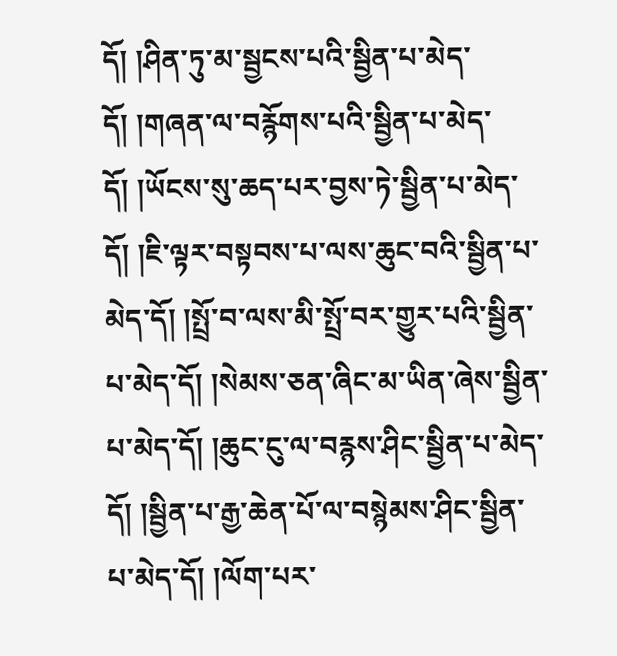དོ། །ཤིན་ཏུ་མ་སྦྱངས་པའི་སྦྱིན་པ་མེད་དོ། །གཞན་ལ་བརྙོགས་པའི་སྦྱིན་པ་མེད་དོ། །ཡོངས་སུ་ཆད་པར་བྱས་ཏེ་སྦྱིན་པ་མེད་དོ། །ཇི་ལྟར་བསྟབས་པ་ལས་ཆུང་བའི་སྦྱིན་པ་མེད་དོ། །སྤྲོ་བ་ལས་མི་སྤྲོ་བར་གྱུར་པའི་སྦྱིན་པ་མེད་དོ། །སེམས་ཅན་ཞིང་མ་ཡིན་ཞེས་སྦྱིན་པ་མེད་དོ། །ཆུང་ངུ་ལ་བརྙས་ཤིང་སྦྱིན་པ་མེད་དོ། །སྦྱིན་པ་རྒྱ་ཆེན་པོ་ལ་བསྙེམས་ཤིང་སྦྱིན་པ་མེད་དོ། །ལོག་པར་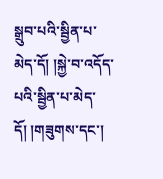སྒྲུབ་པའི་སྦྱིན་པ་མེད་དོ། །སྐྱེ་བ་འདོད་པའི་སྦྱིན་པ་མེད་དོ། །གཟུགས་དང་།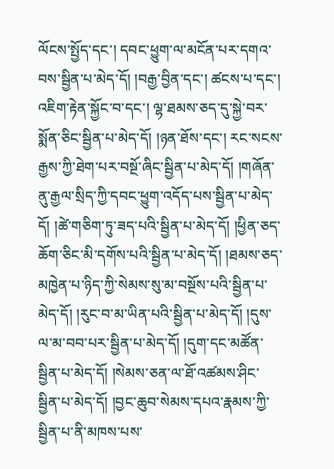ལོངས་སྤྱོད་དང་། དབང་ཕྱུག་ལ་མངོན་པར་དགའ་བས་སྦྱིན་པ་མེད་དོ། །བརྒྱ་བྱིན་དང་། ཚངས་པ་དང་། འཇིག་རྟེན་སྐྱོང་བ་དང་། ལྷ་ཐམས་ཅད་དུ་སྐྱེ་བར་སྨོན་ཅིང་སྦྱིན་པ་མེད་དོ། །ཉན་ཐོས་དང་། རང་སངས་རྒྱས་ཀྱི་ཐེག་པར་བསྔོ་ཞིང་སྦྱིན་པ་མེད་དོ། །གཞོན་ནུ་རྒྱལ་སྲིད་ཀྱི་དབང་ཕྱུག་འདོད་པས་སྦྱིན་པ་མེད་དོ། །ཚེ་གཅིག་ཏུ་ཟད་པའི་སྦྱིན་པ་མེད་དོ། །ཕྱིན་ཅད་ཆོག་ཅིང་མི་དགོས་པའི་སྦྱིན་པ་མེད་དོ། །ཐམས་ཅད་མཁྱེན་པ་ཉིད་ཀྱི་སེམས་སུ་མ་བསྔོས་པའི་སྦྱིན་པ་མེད་དོ། །རུང་བ་མ་ཡིན་པའི་སྦྱིན་པ་མེད་དོ། །དུས་ལ་མ་བབ་པར་སྦྱིན་པ་མེད་དོ། །དུག་དང་མཚོན་སྦྱིན་པ་མེད་དོ། །སེམས་ཅན་ལ་ཐོ་འཚམས་ཤིང་སྦྱིན་པ་མེད་དོ། །བྱང་ཆུབ་སེམས་དཔའ་རྣམས་ཀྱི་སྦྱིན་པ་ནི་མཁས་པས་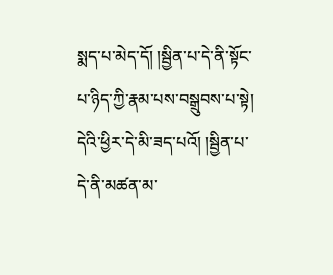སྨད་པ་མེད་དོ། །སྦྱིན་པ་དེ་ནི་སྟོང་པ་ཉིད་ཀྱི་རྣམ་པས་བསྒྲུབས་པ་སྟེ། དེའི་ཕྱིར་དེ་མི་ཟད་པའོ། །སྦྱིན་པ་དེ་ནི་མཚན་མ་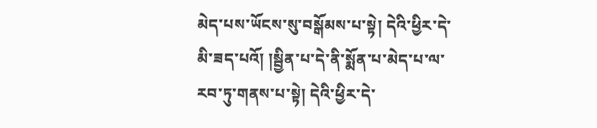མེད་པས་ཡོངས་སུ་བསྒོམས་པ་སྟེ། དེའི་ཕྱིར་དེ་མི་ཟད་པའོ། །སྦྱིན་པ་དེ་ནི་སྨོན་པ་མེད་པ་ལ་རབ་ཏུ་གནས་པ་སྟེ། དེའི་ཕྱིར་དེ་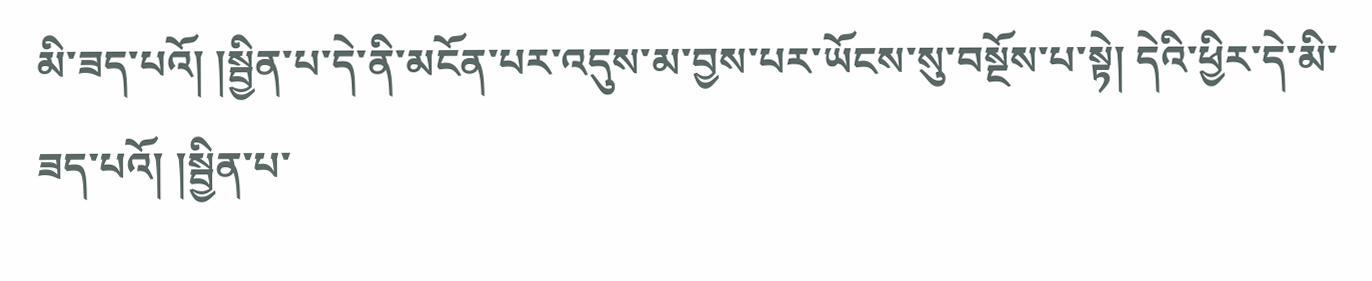མི་ཟད་པའོ། །སྦྱིན་པ་དེ་ནི་མངོན་པར་འདུས་མ་བྱས་པར་ཡོངས་སུ་བསྔོས་པ་སྟེ། དེའི་ཕྱིར་དེ་མི་ཟད་པའོ། །སྦྱིན་པ་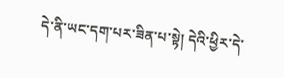དེ་ནི་ཡང་དག་པར་ཟིན་པ་སྟེ། དེའི་ཕྱིར་དེ་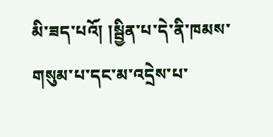མི་ཟད་པའོ། །སྦྱིན་པ་དེ་ནི་ཁམས་གསུམ་པ་དང་མ་འདྲེས་པ་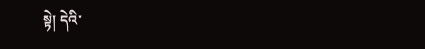སྟེ། དེའི་